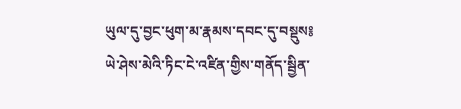ཡུལ་དུ་བྱང་ཕུག་མ་རྣམས་དབང་དུ་བསྡུས༔ ཡེ་ཤེས་མེའི་ཏིང་ངེ་འཛིན་གྱིས་གནོད་སྦྱིན་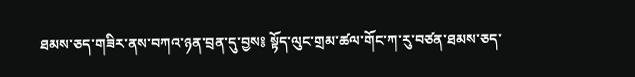ཐམས་ཅད་གཟིར་ནས་བཀའ་ཉན་བྲན་དུ་བྱས༔ སྟོད་ལུང་གྲམ་ཚལ་གོང་ཀ་རུ་བཙན་ཐམས་ཅད་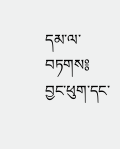དམ་ལ་བཏགས༔ བྱང་ཕུག་དང་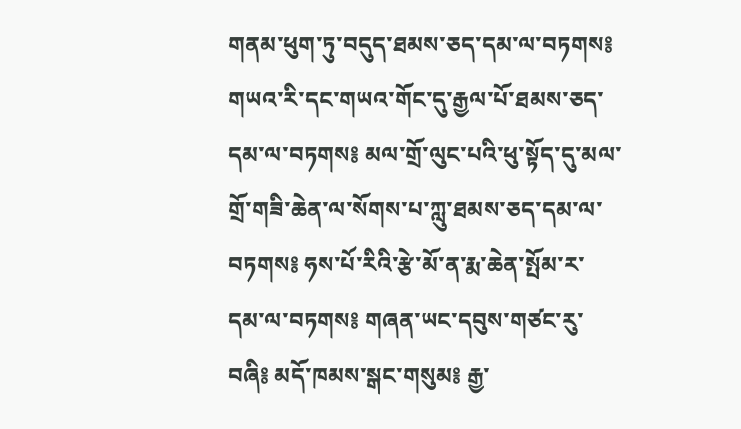གནམ་ཕུག་ཏུ་བདུད་ཐམས་ཅད་དམ་ལ་བཏགས༔ གཡའ་རི་དང་གཡའ་གོང་དུ་རྒྱལ་པོ་ཐམས་ཅད་དམ་ལ་བཏགས༔ མལ་གྲོ་ལུང་པའི་ཕུ་སྟོད་དུ་མལ་གྲོ་གཟི་ཆེན་ལ་སོགས་པ་ཀླུ་ཐམས་ཅད་དམ་ལ་བཏགས༔ ཧས་པོ་རིའི་རྩེ་མོ་ན་རྨ་ཆེན་སྤོམ་ར་དམ་ལ་བཏགས༔ གཞན་ཡང་དབུས་གཙང་རུ་བཞི༔ མདོ་ཁམས་སྒང་གསུམ༔ རྒྱ་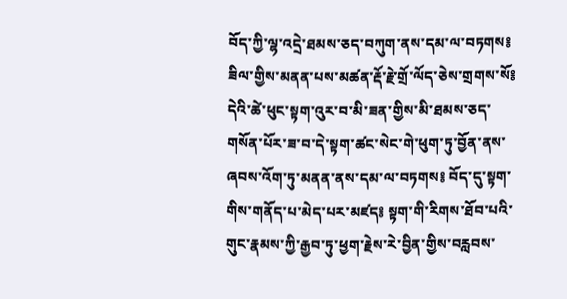བོད་ཀྱི་ལྷ་འདྲེ་ཐམས་ཅད་བཀུག་ནས་དམ་ལ་བཏགས༔ ཟིལ་གྱིས་མནན་པས་མཚན་རྡོ་རྗེ་གྲོ་ལོད་ཅེས་གྲགས་སོ༔ དེའི་ཚེ་ཕུང་སྟག་འུར་བ་མི་ཟན་གྱིས་མི་ཐམས་ཅད་གསོན་པོར་ཟ་བ་དེ་སྟག་ཚང་སེང་གེ་ཕུག་ཏུ་བྱོན་ནས་ཞབས་འོག་ཏུ་མནན་ནས་དམ་ལ་བཏགས༔ བོད་དུ་སྟག་གིས་གནོད་པ་མེད་པར་མཛད༔ སྟག་གི་རིགས་ཐོབ་པའི་གུང་རྣམས་ཀྱི་རྒྱབ་ཏུ་ཕྱག་རྗེས་རེ་བྱིན་གྱིས་བརླབས་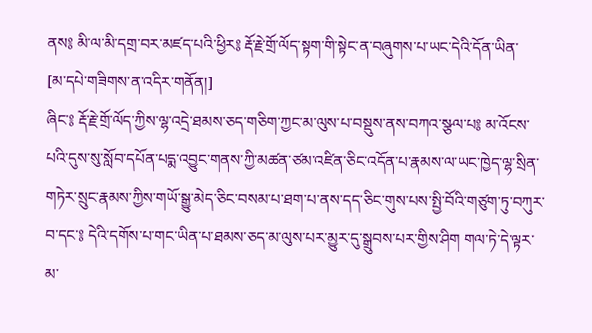ནས༔ མི་ལ་མི་དགྲ་བར་མཛད་པའི་ཕྱིར༔ རྡོ་རྗེ་གྲོ་ལོད་སྟག་གི་སྟེང་ན་བཞུགས་པ་ཡང་དེའི་དོན་ཡིན་
[མ་དཔེ་གཟིགས་ན་འདིར་གནོན།]
ཞིང་༔ རྡོ་རྗེ་གྲོ་ལོད་ཀྱིས་ལྷ་འདྲེ་ཐམས་ཅད་གཅིག་ཀྱང་མ་ལུས་པ་བསྡུས་ནས་བཀའ་སྩལ་པ༔ མ་འོངས་པའི་དུས་སུ་སློབ་དཔོན་པདྨ་འབྱུང་གནས་ཀྱི་མཚན་ཙམ་འཛིན་ཅིང་འདོན་པ་རྣམས་ལ་ཡང་ཁྱེད་ལྷ་སྲིན་གཏེར་སྲུང་རྣམས་ཀྱིས་གཡོ་སྒྱུ་མེད་ཅིང་བསམ་པ་ཐག་པ་ནས་དད་ཅིང་གུས་པས་སྤྱི་བོའི་གཙུག་ཏུ་བཀུར་བ་དང་༔ དེའི་དགོས་པ་གང་ཡིན་པ་ཐམས་ཅད་མ་ལུས་པར་མྱུར་དུ་སྒྲུབས་པར་གྱིས་ཤིག གལ་ཏེ་དེ་ལྟར་མ་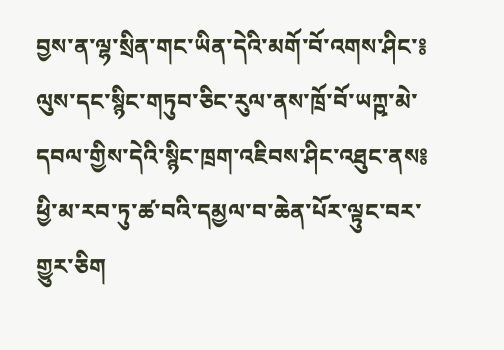བྱས་ན་ལྷ་སྲིན་གང་ཡིན་དེའི་མགོ་བོ་འགས་ཤིང་༔ ལུས་དང་སྙིང་གཏུབ་ཅིང་རུལ་ནས་ཁྲོ་བོ་ཡཀྵ་མེ་དབལ་གྱིས་དེའི་སྙིང་ཁྲག་འཇིབས་ཤིང་འཐུང་ནས༔ ཕྱི་མ་རབ་ཏུ་ཚ་བའི་དམྱལ་བ་ཆེན་པོར་ལྟུང་བར་གྱུར་ཅིག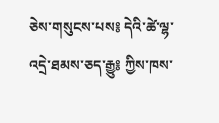ཅེས་གསུངས་པས༔ དེའི་ཚེ་ལྷ་འདྲེ་ཐམས་ཅད་རྒྱུ༔ ཀྱིས་ཁས་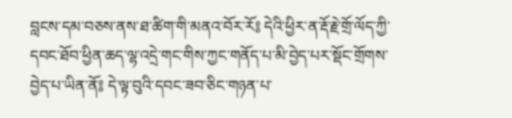བླངས་དམ་བཅས་ནས་ཐ་ཚིག་གི་མནའ་བོར་རོ༔ དེའི་ཕྱིར་ན་རྡོ་རྗེ་གྲོ་ལོད་ཀྱི་དབང་ཐོབ་ཕྱིན་ཆད་ལྷ་འདྲེ་གང་གིས་ཀྱང་གནོད་པ་མི་བྱེད་པར་སྡོང་གྲོགས་བྱེད་པ་ཡིན་ནོ༔ དེ་ལྟ་བུའི་དབང་ཟབ་ཅིང་གཉན་པ་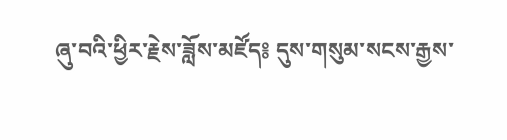ཞུ་བའི་ཕྱིར་རྗེས་ཟློས་མཛོད༔ དུས་གསུམ་སངས་རྒྱས་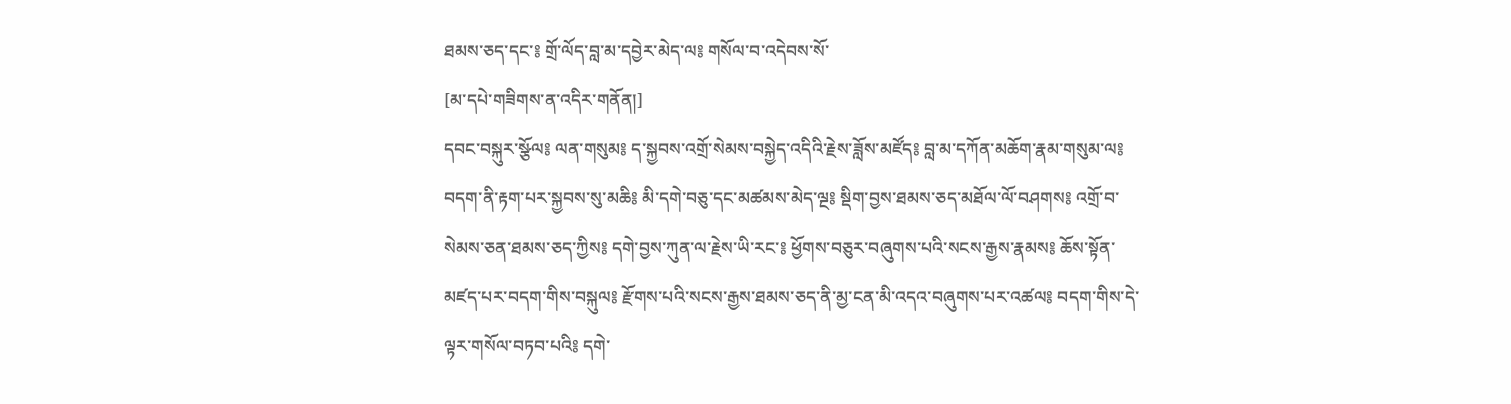ཐམས་ཅད་དང་༔ གྲོ་ལོད་བླ་མ་དབྱེར་མེད་ལ༔ གསོལ་བ་འདེབས་སོ་
[མ་དཔེ་གཟིགས་ན་འདིར་གནོན།]
དབང་བསྐུར་སྩོལ༔ ལན་གསུམ༔ ད་སྐྱབས་འགྲོ་སེམས་བསྐྱེད་འདིའི་རྗེས་ཟློས་མཛོད༔ བླ་མ་དཀོན་མཆོག་རྣམ་གསུམ་ལ༔ བདག་ནི་རྟག་པར་སྐྱབས་སུ་མཆི༔ མི་དགེ་བཅུ་དང་མཚམས་མེད་ལྔ༔ སྡིག་བྱས་ཐམས་ཅད་མཐོལ་ལོ་བཤགས༔ འགྲོ་བ་སེམས་ཅན་ཐམས་ཅད་ཀྱིས༔ དགེ་བྱས་ཀུན་ལ་རྗེས་ཡི་རང་༔ ཕྱོགས་བཅུར་བཞུགས་པའི་སངས་རྒྱས་རྣམས༔ ཆོས་སྟོན་མཛད་པར་བདག་གིས་བསྐུལ༔ རྫོགས་པའི་སངས་རྒྱས་ཐམས་ཅད་ནི་མྱ་ངན་མི་འདའ་བཞུགས་པར་འཚལ༔ བདག་གིས་དེ་ལྟར་གསོལ་བཏབ་པའི༔ དགེ་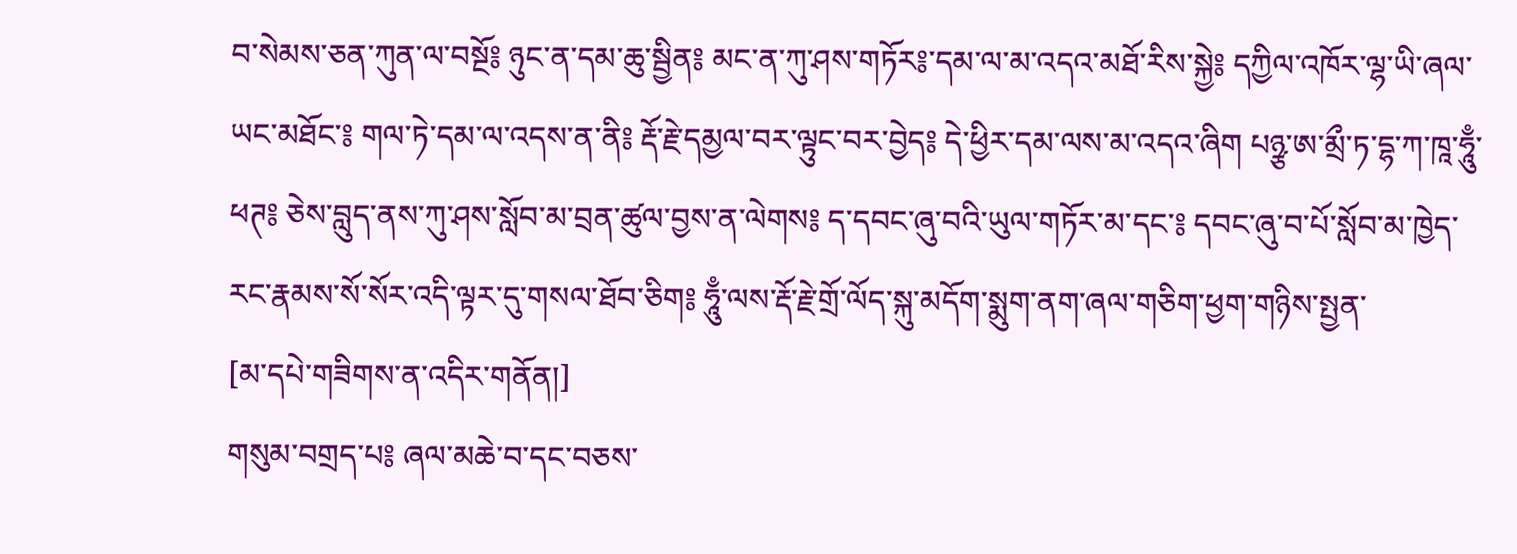བ་སེམས་ཅན་ཀུན་ལ་བསྔོ༔ ཉུང་ན་དམ་ཆུ་སྦྱིན༔ མང་ན་ཀུ་ཤས་གཏོར༔་དམ་ལ་མ་འདའ་མཐོ་རིས་སྐྱེ༔ དཀྱིལ་འཁོར་ལྷ་ཡི་ཞལ་ཡང་མཐོང་༔ གལ་ཏེ་དམ་ལ་འདས་ན་ནི༔ རྡོ་རྗེ་དམྱལ་བར་ལྟུང་བར་བྱེད༔ དེ་ཕྱིར་དམ་ལས་མ་འདའ་ཞིག པཉྩ་ཨ་མྲྀ་ཏ་དྷ་ཀ་ཁཱ་ཧཱུྃ་ཕཊ༔ ཅེས་བླུད་ནས་ཀུ་ཤས་སློབ་མ་བྲན་ཚུལ་བྱས་ན་ལེགས༔ ད་དབང་ཞུ་བའི་ཡུལ་གཏོར་མ་དང་༔ དབང་ཞུ་བ་པོ་སློབ་མ་ཁྱེད་རང་རྣམས་སོ་སོར་འདི་ལྟར་དུ་གསལ་ཐོབ་ཅིག༔ ཧཱུྃ་ལས་རྡོ་རྗེ་གྲོ་ལོད་སྐུ་མདོག་སྨུག་ནག་ཞལ་གཅིག་ཕྱག་གཉིས་སྤྱན་
[མ་དཔེ་གཟིགས་ན་འདིར་གནོན།]
གསུམ་བགྲད་པ༔ ཞལ་མཆེ་བ་དང་བཅས་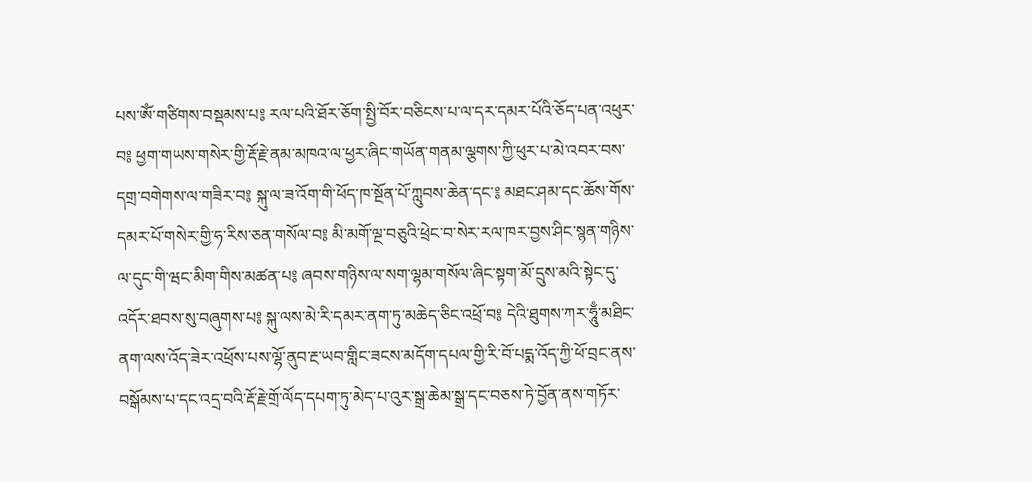པས་ཨོཾ་གཙིགས་བསྡམས་པ༔ རལ་པའི་ཐོར་ཅོག་སྤྱི་བོར་བཅིངས་པ་ལ་དར་དམར་པོའི་ཅོད་པན་འཕུར་བ༔ ཕྱག་གཡས་གསེར་གྱི་རྡོ་རྗེ་ནམ་མཁའ་ལ་ཕྱར་ཞིང་གཡོན་གནམ་ལྕགས་ཀྱི་ཕུར་པ་མེ་འབར་བས་དགྲ་བགེགས་ལ་གཟིར་བ༔ སྐུ་ལ་ཟ་འོག་གི་ཕོད་ཁ་སྔོན་པོ་ཀླུབས་ཆེན་དང་༔ མཐང་ཤམ་དང་ཆོས་གོས་དམར་པོ་གསེར་གྱི་ཧ་རིས་ཅན་གསོལ་བ༔ མི་མགོ་ལྔ་བཅུའི་ཕྲེང་བ་སེར་རལ་ཁར་བྱས་ཤིང་སྙན་གཉིས་ལ་དུང་གི་ཝང་མིག་གིས་མཚན་པ༔ ཞབས་གཉིས་ལ་སག་ལྷམ་གསོལ་ཞིང་སྟག་མོ་དྲུས་མའི་སྟེང་དུ་འདོར་ཐབས་སུ་བཞུགས་པ༔ སྐུ་ལས་མེ་རི་དམར་ནག་ཏུ་མཆེད་ཅིང་འཕྲོ་བ༔ དེའི་ཐུགས་ཀར་ཧཱུྃ་མཐིང་ནག་ལས་འོད་ཟེར་འཕྲོས་པས་ལྷོ་ནུབ་རྔ་ཡབ་གླིང་ཟངས་མདོག་དཔལ་གྱི་རི་བོ་པདྨ་འོད་ཀྱི་ཕོ་བྲང་ནས་བསྒོམས་པ་དང་འདྲ་བའི་རྡོ་རྗེ་གྲོ་ལོད་དཔག་ཏུ་མེད་པ་འུར་སྒྲ་ཆེམ་སྒྲ་དང་བཅས་ཏེ་བྱོན་ནས་གཏོར་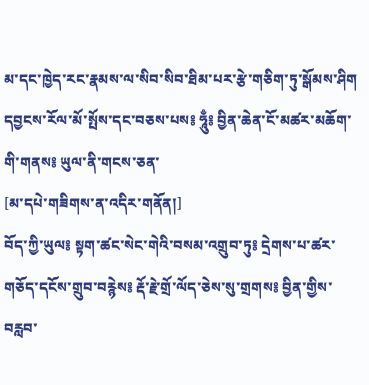མ་དང་ཁྱེད་རང་རྣམས་ལ་སིབ་སིབ་ཐིམ་པར་རྩེ་གཅིག་ཏུ་སྒོམས་ཤིག དབྱངས་རོལ་མོ་སྤོས་དང་བཅས་པས༔ ཧཱུྃ༔ བྱིན་ཆེན་ངོ་མཚར་མཆོག་གི་གནས༔ ཡུལ་ནི་གངས་ཅན་
[མ་དཔེ་གཟིགས་ན་འདིར་གནོན།]
བོད་ཀྱི་ཡུལ༔ སྟག་ཚང་སེང་གེའི་བསམ་འགྲུབ་ཏུ༔ དྲེགས་པ་ཚར་གཅོད་དངོས་གྲུབ་བརྙེས༔ རྡོ་རྗེ་གྲོ་ལོད་ཅེས་སུ་གྲགས༔ བྱིན་གྱིས་བརླབ་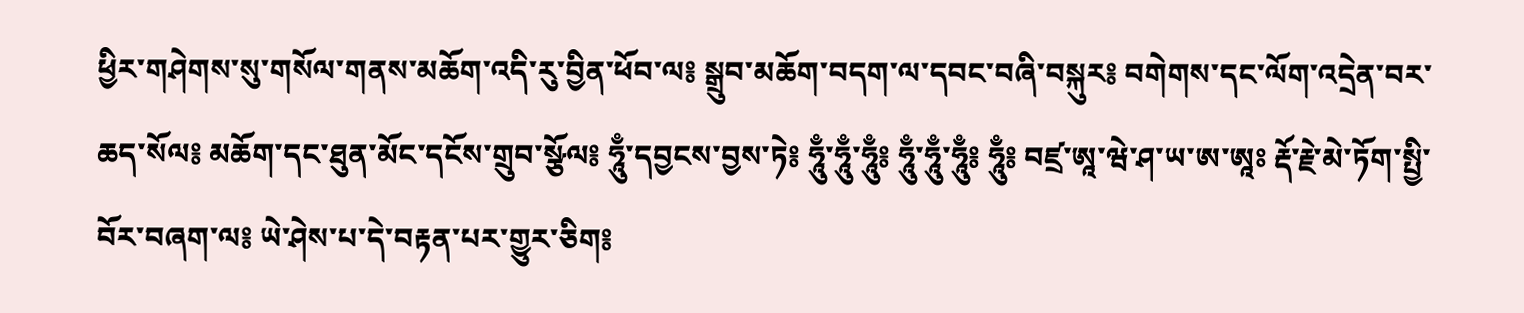ཕྱིར་གཤེགས་སུ་གསོལ་གནས་མཆོག་འདི་རུ་བྱིན་ཕོབ་ལ༔ སྒྲུབ་མཆོག་བདག་ལ་དབང་བཞི་བསྐུར༔ བགེགས་དང་ལོག་འདྲེན་བར་ཆད་སོལ༔ མཆོག་དང་ཐུན་མོང་དངོས་གྲུབ་སྩོལ༔ ཧཱུྃ་དབྱངས་བྱས་ཏེ༔ ཧཱུྃ་ཧཱུྃ་ཧཱུྃ༔ ཧཱུྃ་ཧཱུྃ་ཧཱུྃ༔ ཧཱུྃ༔ བཛྲ་ཨཱ་ཝེ་ཤ་ཡ་ཨ་ཨཱཿ རྡོ་རྗེ་མེ་ཏོག་སྤྱི་བོར་བཞག་ལ༔ ཡེ་ཤེས་པ་དེ་བརྟན་པར་གྱུར་ཅིག༔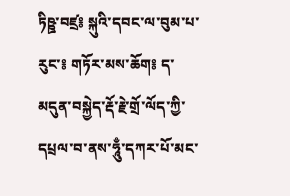ཏིཥྛ་བཛྲ༔ སྐུའི་དབང་ལ་བུམ་པ་རུང་༔ གཏོར་མས་ཆོག༔ ད་མདུན་བསྐྱེད་རྡོ་རྗེ་གྲོ་ལོད་ཀྱི་དཔྲལ་བ་ནས་ཧཱུྃ་དཀར་པོ་མང་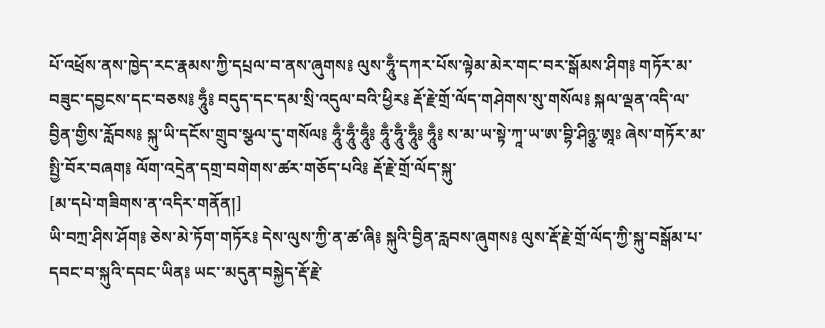པོ་འཕྲོས་ནས་ཁྱེད་རང་རྣམས་ཀྱི་དཔྲལ་བ་ནས་ཞུགས༔ ལུས་ཧཱུྃ་དཀར་པོས་ལྟེམ་མེར་གང་བར་སྒོམས་ཤིག༔ གཏོར་མ་བཟུང་དབྱངས་དང་བཅས༔ ཧཱུྃ༔ བདུད་དང་དམ་སྲི་འདུལ་བའི་ཕྱིར༔ རྡོ་རྗེ་གྲོ་ལོད་གཤེགས་སུ་གསོལ༔ སྐལ་ལྡན་འདི་ལ་བྱིན་གྱིས་རློབས༔ སྐུ་ཡི་དངོས་གྲུབ་སྩལ་དུ་གསོལ༔ ཧཱུྃ་ཧཱུྃ་ཧཱུྃ༔ ཧཱུྃ་ཧཱུྃ་ཧཱུྃ༔ ཧཱུྃ༔ ས་མ་ཡ་སྟེ་ཀཱ་ཡ་ཨ་བྷི་ཤིཉྩ་ཨཱཿ ཞེས་གཏོར་མ་སྤྱི་བོར་བཞག༔ ལོག་འདྲེན་དགྲ་བགེགས་ཚར་གཅོད་པའི༔ རྡོ་རྗེ་གྲོ་ལོད་སྐུ་
[མ་དཔེ་གཟིགས་ན་འདིར་གནོན།]
ཡི་བཀྲ་ཤིས་ཤོག༔ ཅེས་མེ་ཏོག་གཏོར༔ དེས་ལུས་ཀྱི་ན་ཚ་ཞི༔ སྐུའི་བྱིན་རླབས་ཞུགས༔ ལུས་རྡོ་རྗེ་གྲོ་ལོད་ཀྱི་སྐུ་བསྒོམ་པ་དབང་བ་སྐུའི་དབང་ཡིན༔ ཡང་་མདུན་བསྐྱེད་རྡོ་རྗེ་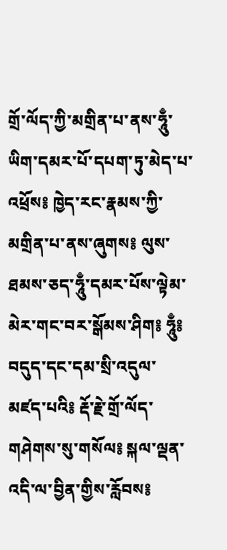གྲོ་ལོད་ཀྱི་མགྲིན་པ་ནས་ཧཱུྃ་ཡིག་དམར་པོ་དཔག་ཏུ་མེད་པ་འཕྲོས༔ ཁྱེད་རང་རྣམས་ཀྱི་མགྲིན་པ་ནས་ཞུགས༔ ལུས་ཐམས་ཅད་ཧཱུྃ་དམར་པོས་ལྟེམ་མེར་གང་བར་སྒོམས་ཤིག༔ ཧཱུྃ༔ བདུད་དང་དམ་སྲི་འདུལ་མཛད་པའི༔ རྡོ་རྗེ་གྲོ་ལོད་གཤེགས་སུ་གསོལ༔ སྐལ་ལྡན་འདི་ལ་བྱིན་གྱིས་རློབས༔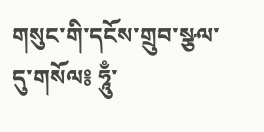གསུང་གི་དངོས་གྲུབ་སྩལ་དུ་གསོལ༔ ཧཱུྃ་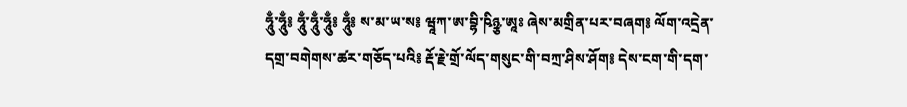ཧཱུྃ་ཧཱུྃ༔ ཧཱུྃ་ཧཱུྃ་ཧཱུྃ༔ ཧཱུྃ༔ ས་མ་ཡ་ས༔ ཝཱཀ་ཨ་བྷི་ཥིཉྩ་ཨཱཿ ཞེས་མགྲིན་པར་བཞག༔ ལོག་འདྲེན་དགྲ་བགེགས་ཚར་གཅོད་པའི༔ རྡོ་རྗེ་གྲོ་ལོད་གསུང་གི་བཀྲ་ཤིས་ཤོག༔ དེས་ངག་གི་དག་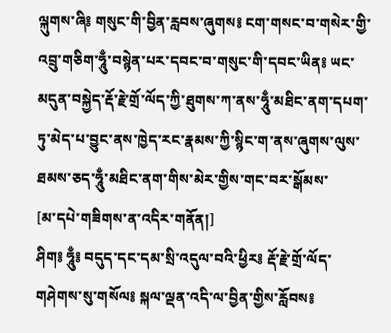ལྐུགས་ཞི༔ གསུང་གི་བྱིན་རླབས་ཞུགས༔ ངག་གསང་བ་གསེར་གྱི་འབྲུ་གཅིག་ཧཱུྃ་བསྙེན་པར་དབང་བ་གསུང་གི་དབང་ཡིན༔ ཡང་མདུན་བསྐྱེད་རྡོ་རྗེ་གྲོ་ལོད་ཀྱི་ཐུགས་ཀ་ནས་ཧཱུྃ་མཐིང་ནག་དཔག་ཏུ་མེད་པ་བྱུང་ནས་ཁྱེད་རང་རྣམས་ཀྱི་སྙིང་ག་ནས་ཞུགས་ལུས་ཐམས་ཅད་ཧཱུྃ་མཐིང་ནག་གིས་མེར་གྱིས་གང་བར་སྒོམས་
[མ་དཔེ་གཟིགས་ན་འདིར་གནོན།]
ཤིག༔ ཧཱུྃ༔ བདུད་དང་དམ་སྲི་འདུལ་བའི་ཕྱིར༔ རྡོ་རྗེ་གྲོ་ལོད་གཤེགས་སུ་གསོལ༔ སྐལ་ལྡན་འདི་ལ་བྱིན་གྱིས་རློབས༔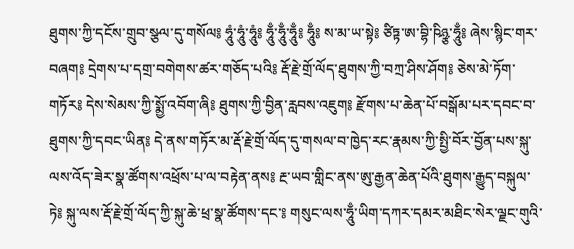ཐུགས་ཀྱི་དངོས་གྲུབ་སྩལ་དུ་གསོལ༔ ཧཱུཾ་ཧཱུཾ་ཧཱུཾ༔ ཧཱུྃ་ཧཱུྃ་ཧཱུྃ༔ ཧཱུྃ༔ ས་མ་ཡ་སྟེ༔ ཙིཏྟ་ཨ་བྷི་ཥིཉྩ་ཧཱུྃ༔ ཞེས་སྙིང་གར་བཞག༔ དྲེགས་པ་དགྲ་བགེགས་ཚར་གཅོད་པའི༔ རྡོ་རྗེ་གྲོ་ལོད་ཐུགས་ཀྱི་བཀྲ་ཤིས་ཤོག༔ ཅེས་མེ་ཏོག་གཏོར༔ དེས་སེམས་ཀྱི་སྨྱོ་འབོག་ཞི༔ ཐུགས་ཀྱི་བྱིན་རླབས་འཇུག༔ རྫོགས་པ་ཆེན་པོ་བསྒོམ་པར་དབང་བ་ཐུགས་ཀྱི་དབང་ཡིན༔ དེ་ནས་གཏོར་མ་རྡོ་རྗེ་གྲོ་ལོད་དུ་གསལ་བ་ཁྱེད་རང་རྣམས་ཀྱི་སྤྱི་བོར་བྱོན་པས་སྐུ་ལས་འོད་ཟེར་སྣ་ཚོགས་འཕྲོས་པ་ལ་བརྟེན་ནས༔ རྔ་ཡབ་གླིང་ནས་ཨུ་རྒྱན་ཆེན་པོའི་ཐུགས་རྒྱུད་བསྐུལ་ཏེ༔ སྐུ་ལས་རྡོ་རྗེ་གྲོ་ལོད་ཀྱི་སྐུ་ཆེ་ཕྲ་སྣ་ཚོགས་དང་༔ གསུང་ལས་ཧཱུྃ་ཡིག་དཀར་དམར་མཐིང་སེར་ལྗང་གུའི་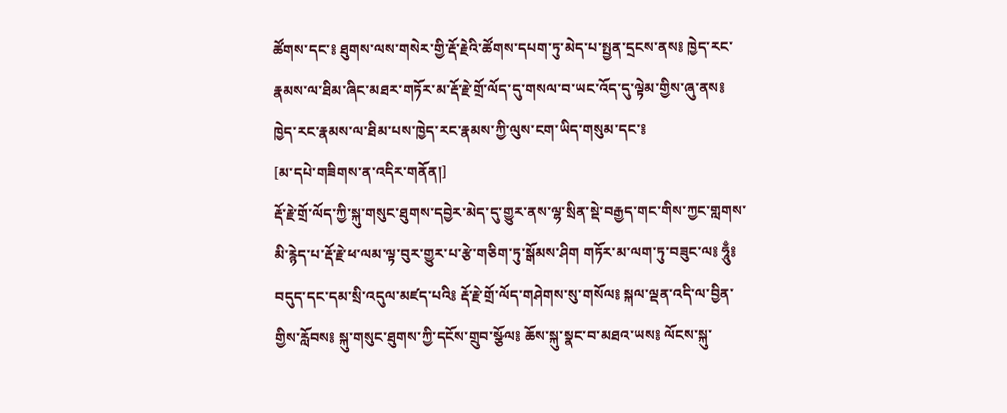ཚོགས་དང་༔ ཐུགས་ལས་གསེར་གྱི་རྡོ་རྗེའི་ཚོགས་དཔག་ཏུ་མེད་པ་སྤྱན་དྲངས་ནས༔ ཁྱེད་རང་རྣམས་ལ་ཐིམ་ཞིང་མཐར་གཏོར་མ་རྡོ་རྗེ་གྲོ་ལོད་དུ་གསལ་བ་ཡང་འོད་དུ་ལྟེམ་གྱིས་ཞུ་ནས༔ ཁྱེད་རང་རྣམས་ལ་ཐིམ་པས་ཁྱེད་རང་རྣམས་ཀྱི་ལུས་ངག་ཡིད་གསུམ་དང་༔
[མ་དཔེ་གཟིགས་ན་འདིར་གནོན།]
རྡོ་རྗེ་གྲོ་ལོད་ཀྱི་སྐུ་གསུང་ཐུགས་དབྱེར་མེད་དུ་གྱུར་ནས་ལྷ་སྲིན་སྡེ་བརྒྱད་གང་གིས་ཀྱང་གླགས་མི་རྙེད་པ་རྡོ་རྗེ་ཕ་ལམ་ལྟ་བུར་གྱུར་པ་རྩེ་གཅིག་ཏུ་སྒོམས་ཤིག གཏོར་མ་ལག་ཏུ་བཟུང་ལ༔ ཧཱུྃ༔ བདུད་དང་དམ་སྲི་འདུལ་མཛད་པའི༔ རྡོ་རྗེ་གྲོ་ལོད་གཤེགས་སུ་གསོལ༔ སྐལ་ལྡན་འདི་ལ་བྱིན་གྱིས་རློབས༔ སྐུ་གསུང་ཐུགས་ཀྱི་དངོས་གྲུབ་སྩོལ༔ ཆོས་སྐུ་སྣང་བ་མཐའ་ཡས༔ ལོངས་སྐུ་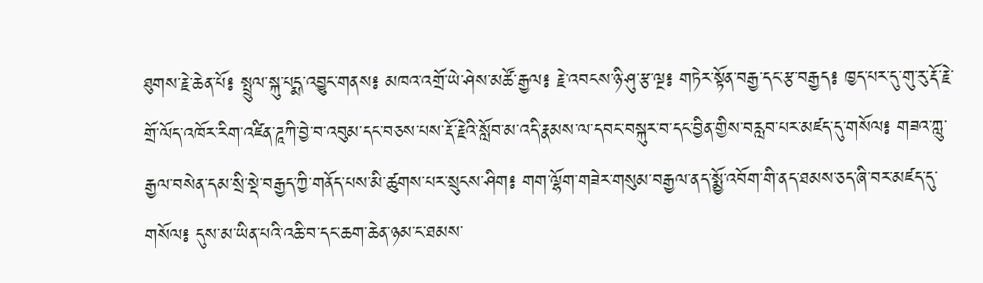ཐུགས་རྗེ་ཆེན་པོ༔ སྤྲུལ་སྐུ་པདྨ་འབྱུང་གནས༔ མཁའ་འགྲོ་ཡེ་ཤེས་མཚོ་རྒྱལ༔ རྗེ་འབངས་ཉི་ཤུ་རྩ་ལྔ༔ གཏེར་སྟོན་བརྒྱ་དང་རྩ་བརྒྱད༔ ཁྱད་པར་དུ་གུ་རུ་རྡོ་རྗེ་གྲོ་ལོད་འཁོར་རིག་འཛིན་ཌཱཀི་བྱེ་བ་འབུམ་དང་བཅས་པས་རྡོ་རྗེའི་སློབ་མ་འདི་རྣམས་ལ་དབང་བསྐུར་བ་དང་བྱིན་གྱིས་བརླབ་པར་མཛད་དུ་གསོལ༔ གཟའ་ཀླུ་རྒྱལ་བསེན་དམ་སྲི་སྡེ་བརྒྱད་ཀྱི་གནོད་པས་མི་ཚུགས་པར་སྲུངས་ཤིག༔ གག་ལྷོག་གཟེར་གསུམ་བརྒྱལ་ནད་སྨྱོ་འབོག་གི་ནད་ཐམས་ཅད་ཞི་བར་མཛད་དུ་གསོལ༔ དུས་མ་ཡིན་པའི་འཆི་བ་དང་ཆག་ཆེན་ཉམ་ང་ཐམས་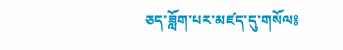ཅད་ཟློག་པར་མཛད་དུ་གསོལ༔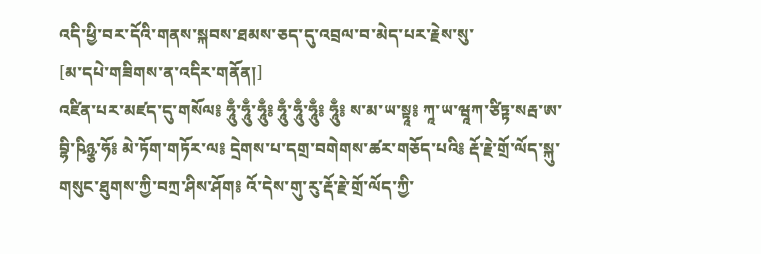འདི་ཕྱི་བར་དོའི་གནས་སྐབས་ཐམས་ཅད་དུ་འབྲལ་བ་མེད་པར་རྗེས་སུ་
[མ་དཔེ་གཟིགས་ན་འདིར་གནོན།]
འཛིན་པར་མཛད་དུ་གསོལ༔ ཧཱུྃ་ཧཱུྃ་ཧཱུྃ༔ ཧཱུྃ་ཧཱུྃ་ཧཱུྃ༔ ཧཱུྃ༔ ས་མ་ཡ་སྟཱ༔ ཀཱ་ཡ་ཝཱཀ་ཙིཏྟ་སརྦ་ཨ་བྷི་ཥིཉྩ་ཧོ༔ མེ་ཏོག་གཏོར་ལ༔ དྲེགས་པ་དགྲ་བགེགས་ཚར་གཅོད་པའི༔ རྡོ་རྗེ་གྲོ་ལོད་སྐུ་གསུང་ཐུགས་ཀྱི་བཀྲ་ཤིས་ཤོག༔ འོ་དེས་གུ་རུ་རྡོ་རྗེ་གྲོ་ལོད་ཀྱི་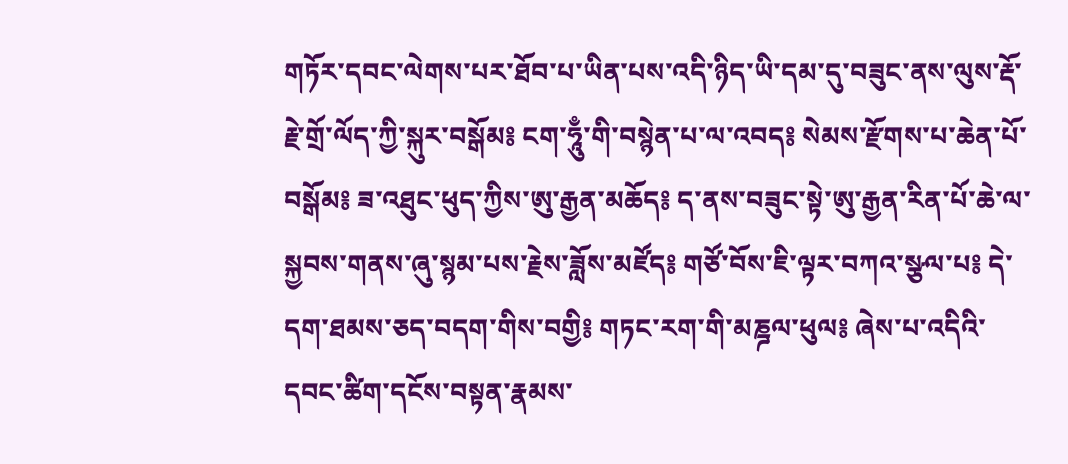གཏོར་དབང་ལེགས་པར་ཐོབ་པ་ཡིན་པས་འདི་ཉིད་ཡི་དམ་དུ་བཟུང་ནས་ལུས་རྡོ་རྗེ་གྲོ་ལོད་ཀྱི་སྐུར་བསྒོམ༔ ངག་ཧཱུྃ་གི་བསྙེན་པ་ལ་འབད༔ སེམས་རྫོགས་པ་ཆེན་པོ་བསྒོམ༔ ཟ་འཐུང་ཕུད་ཀྱིས་ཨུ་རྒྱན་མཆོད༔ ད་ནས་བཟུང་སྟེ་ཨུ་རྒྱན་རིན་པོ་ཆེ་ལ་སྐྱབས་གནས་ཞུ་སྙམ་པས་རྗེས་ཟློས་མཛོད༔ གཙོ་བོས་ཇི་ལྟར་བཀའ་སྩལ་པ༔ དེ་དག་ཐམས་ཅད་བདག་གིས་བགྱི༔ གཏང་རག་གི་མཎྜལ་ཕུལ༔ ཞེས་པ་འདིའི་དབང་ཚིག་དངོས་བསྟན་རྣམས་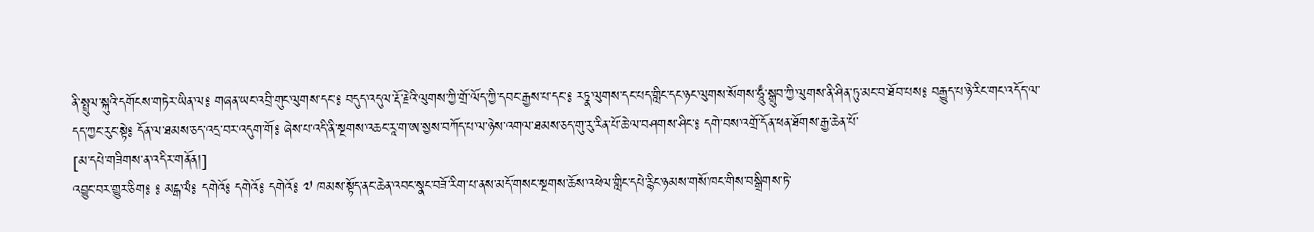ནི་སྤྲུལ་སྐུའི་དགོངས་གཏེར་ཡིན་ལ༔ གཞན་ཡང་འབྲི་གུང་ལུགས་དང་༔ བདུད་འདུལ་རྡོ་རྗེའི་ལུགས་ཀྱི་གྲོ་ལོད་ཀྱི་དབང་རྒྱས་པ་དང་༔ རཏྣ་ལུགས་དང་པད་གླིང་དང་ཉང་ལུགས་སོགས་ཧཱུྃ་སྒྲུབ་ཀྱི་ལུགས་ནི་ཤིན་ཏུ་མང་བ་ཐོབ་པས༔ བརྒྱུད་པ་ཉེ་རིང་གང་འདོད་ལ་དད་ཀྱང་རུང་སྟེ༔ དོན་ལ་ཐམས་ཅད་འདྲ་བར་འདུག་གོ༔ ཞེས་པ་འདི་ནི་སྔགས་འཆང་རཱ་ག་ཨ་སྱས་བཀོད་པ་ལ་ཉེས་འགལ་ཐམས་ཅད་གུ་རུ་རིན་པོ་ཆེ་ལ་བཤགས་ཤིང་༔ དགེ་བས་འགྲོ་དོན་ཕན་ཐོགས་རྒྱ་ཆེན་པོ་
[མ་དཔེ་གཟིགས་ན་འདིར་གནོན།]
འབྱུང་བར་གྱུར་ཅིག༔ ༔ མངྒ་ལཾ༔ དགེའོ༔ དགེའོ༔ དགེའོ༔ ༧ ཁམས་སྟོད་ནང་ཆེན་འབང་སྣང་བཟོ་རིག་པ་ནས་མདོ་གསང་སྔགས་ཆོས་འཕེལ་གླིང་དཔེ་རྙིང་ཉམས་གསོ་ཁང་གིས་བསྒྲིགས་ཏེ་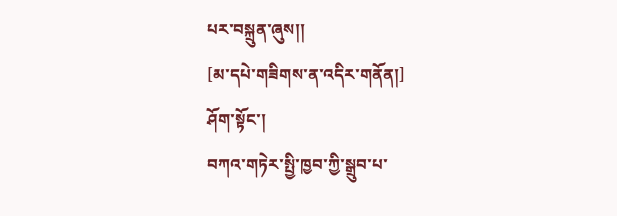པར་བསྐྲུན་ཞུས།།
[མ་དཔེ་གཟིགས་ན་འདིར་གནོན།]
ཤོག་སྟོང་།
བཀའ་གཏེར་སྤྱི་ཁྱབ་ཀྱི་སྒྲུབ་པ་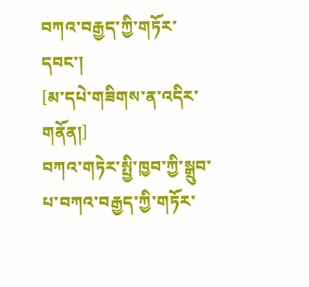བཀའ་བརྒྱད་ཀྱི་གཏོར་དབང་།
[མ་དཔེ་གཟིགས་ན་འདིར་གནོན།]
བཀའ་གཏེར་སྤྱི་ཁྱབ་ཀྱི་སྒྲུབ་པ་བཀའ་བརྒྱད་ཀྱི་གཏོར་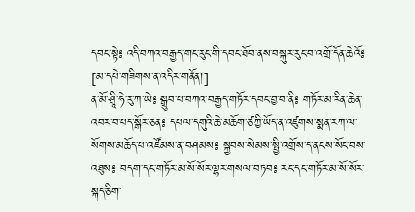དབང་སྟེ༔ འདི་བཀའ་བརྒྱད་གང་རུང་གི་དབང་ཐོབ་ནས་བསྐུར་རུང་བ་འགྲོ་དོན་ཆེའོ༔
[མ་དཔེ་གཟིགས་ན་འདིར་གནོན།]
ན་མོ་ཤྲཱི་ཧེ་རུ་ཀ་ཡེ༔ སྒྲུབ་པ་བཀའ་བརྒྱད་གཏོར་དབང་བྱ་བ་ནི༔ གཏོར་མ་རིན་ཆེན་འབར་བ་པད་སྒོར་ཅན༔ དཔལ་དགུའི་ཆེ་མཆོག་ཙཀྱི་ཡོད་ན་འཛུགས་སྨན་རཀ་ལ་སོགས་མཆོད་པ་འཛོམས་ན་བཤམས༔ སྐྱབས་སེམས་སྤྱི་འགྲོས་ད་ནངས་སོང་བས་འཐུས༔ བདག་དང་གཏོར་མ་སོ་སོར་ལྷར་གསལ་བཏབ༔ རང་དང་གཏོར་མ་སོ་སོར་སྐད་ཅིག་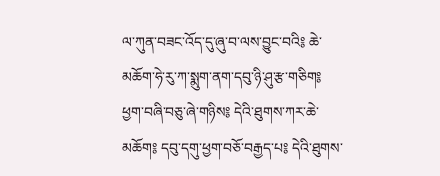ལ་ཀུན་བཟང་འོད་དུ་ཞུ་བ་ལས་བྱུང་བའི༔ ཆེ་མཆོག་ཧེ་རུ་ཀ་སྨུག་ནག་དབུ་ཉི་ཤུ་རྩ་གཅིག༔ ཕྱག་བཞི་བཅུ་ཞེ་གཉིས༔ དེའི་ཐུགས་ཀར་ཆེ་མཆོག༔ དབུ་དགུ་ཕྱག་བཅོ་བརྒྱད་པ༔ དེའི་ཐུགས་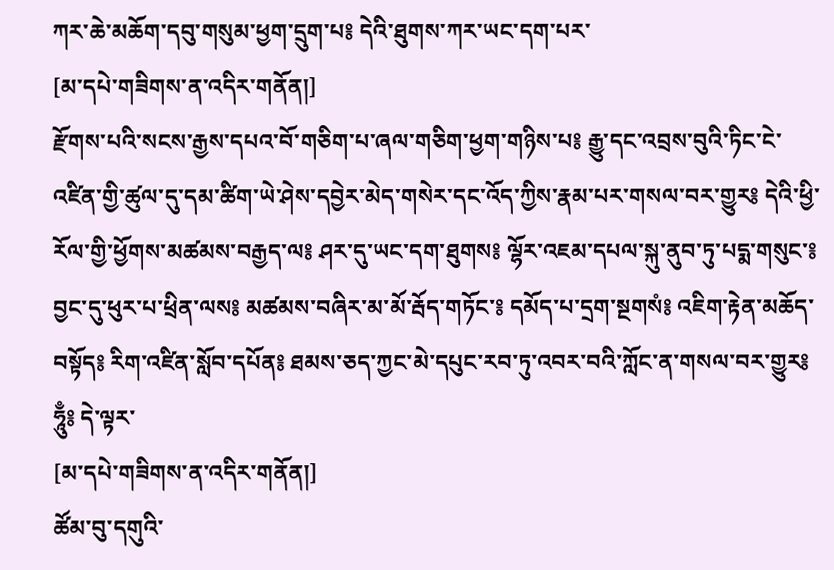ཀར་ཆེ་མཆོག་དབུ་གསུམ་ཕྱག་དྲུག་པ༔ དེའི་ཐུགས་ཀར་ཡང་དག་པར་
[མ་དཔེ་གཟིགས་ན་འདིར་གནོན།]
རྫོགས་པའི་སངས་རྒྱས་དཔའ་བོ་གཅིག་པ་ཞལ་གཅིག་ཕྱག་གཉིས་པ༔ རྒྱུ་དང་འབྲས་བུའི་ཏིང་ངེ་འཛིན་གྱི་ཚུལ་དུ་དམ་ཚིག་ཡེ་ཤེས་དབྱེར་མེད་གསེར་དང་འོད་ཀྱིས་རྣམ་པར་གསལ་བར་གྱུར༔ དེའི་ཕྱི་རོལ་གྱི་ཕྱོགས་མཚམས་བརྒྱད་ལ༔ ཤར་དུ་ཡང་དག་ཐུགས༔ ལྷོར་འཇམ་དཔལ་སྐུ་ནུབ་ཏུ་པདྨ་གསུང་༔ བྱང་དུ་ཕུར་པ་ཕྲིན་ལས༔ མཚམས་བཞིར་མ་མོ་རྦོད་གཏོང་༔ དམོད་པ་དྲག་སྔགསཾ༔ འཇིག་རྟེན་མཆོད་བསྟོད༔ རིག་འཛིན་སློབ་དཔོན༔ ཐམས་ཅད་ཀྱང་མེ་དཔུང་རབ་ཏུ་འབར་བའི་ཀློང་ན་གསལ་བར་གྱུར༔ ཧཱུྃ༔ དེ་ལྟར་
[མ་དཔེ་གཟིགས་ན་འདིར་གནོན།]
ཚོམ་བུ་དགུའི་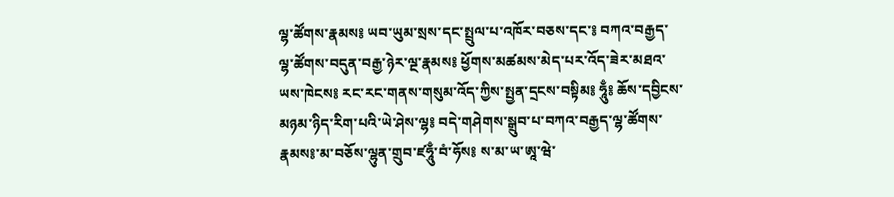ལྷ་ཚོགས་རྣམས༔ ཡབ་ཡུམ་སྲས་དང་སྤྲུལ་པ་འཁོར་བཅས་དང་༔ བཀའ་བརྒྱད་ལྷ་ཚོགས་བདུན་བརྒྱ་ཉེར་ལྔ་རྣམས༔ ཕྱོགས་མཚམས་མེད་པར་འོད་ཟེར་མཐའ་ཡས་ཁེངས༔ རང་རང་གནས་གསུམ་འོད་ཀྱིས་སྤྱན་དྲངས་བསྟིམ༔ ཧཱུྃ༔ ཆོས་དབྱིངས་མཉམ་ཉིད་རིག་པའི་ཡེ་ཤེས་ལྷ༔ བདེ་གཤེགས་སྒྲུབ་པ་བཀའ་བརྒྱད་ལྷ་ཚོགས་རྣམས༔་མ་བཅོས་ལྷུན་གྲུབ་ཛཧཱུྃ་བཾ་ཧོས༔ ས་མ་ཡ་ཨཱ་ཝེ་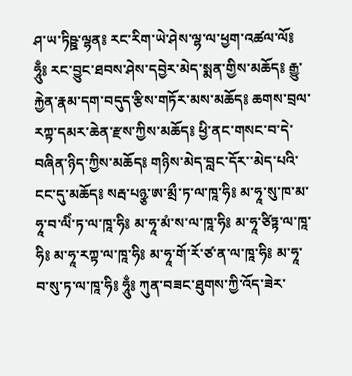ཤ་ཡ་ཏིཥྛ་ལྷན༔ རང་རིག་ཡེ་ཤེས་ལྷ་ལ་ཕྱག་འཚལ་ལོ༔ ཧཱུྃ༔ རང་བྱུང་ཐབས་ཤེས་དབྱེར་མེད་སྨན་གྱིས་མཆོད༔ རྒྱུ་རྐྱེན་རྣམ་དག་བདུད་རྩིས་གཏོར་མས་མཆོད༔ ཆགས་བྲལ་རཀྟ་དམར་ཆེན་རྫས་ཀྱིས་མཆོད༔ ཕྱི་ནང་གསང་བ་དེ་བཞིན་ཉིད་ཀྱིས་མཆོད༔ གཉིས་མེད་བླང་དོར་་མེད་པའི་ངང་དུ་མཆོད༔ སརྦ་པཉྩ་ཨ་མྲྀ་ཏ་ལ་ཁཱ་ཧི༔ མ་ཧཱ་སུ་ཁ་མ་ཧཱ་བ་ལིཾ་ཏ་ལ་ཁཱ་ཧི༔ མ་ཧཱ་མཾ་ས་ལ་ཁཱ་ཧི༔ མ་ཧཱ་ཙིཏྟ་ལ་ཁཱ་ཧི༔ མ་ཧཱ་རཀྟ་ལ་ཁཱ་ཧི༔ མ་ཧཱ་གོ་རོ་ཙ་ན་ལ་ཁཱ་ཧི༔ མ་ཧཱ་བ་སུ་ཏ་ལ་ཁཱ་ཧི༔ ཧཱུྃ༔ ཀུན་བཟང་ཐུགས་ཀྱི་འོད་ཟེར་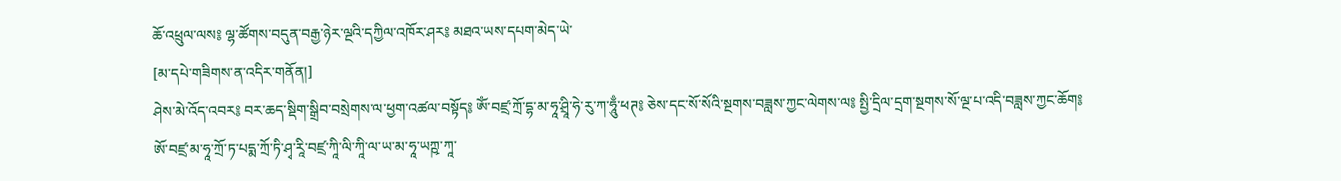ཆོ་འཕྲུལ་ལས༔ ལྷ་ཚོགས་བདུན་བརྒྱ་ཉེར་ལྔའི་དཀྱིལ་འཁོར་ཤར༔ མཐའ་ཡས་དཔག་མེད་ཡེ་
[མ་དཔེ་གཟིགས་ན་འདིར་གནོན།]
ཤེས་མེ་འོད་འབར༔ བར་ཆད་སྡིག་སྒྲིབ་བསྲེགས་ལ་ཕྱག་འཚལ་བསྟོད༔ ཨོཾ་བཛྲ་ཀྲོ་དྷ་མ་ཧཱ་ཤྲཱི་ཧེ་རུ་ཀ་ཧཱུྃ་ཕཊ༔ ཅེས་དང་སོ་སོའི་སྔགས་བཟླས་ཀྱང་ལེགས་ལ༔ སྤྱི་དྲིལ་དྲག་སྔགས་སོ་ལྔ་པ་འདི་བཟླས་ཀྱང་ཆོག༔ ཨོ་བཛྲ་མ་ཧཱ་ཀྲོ་ཏ་པདྨ་ཀྲོ་ཏི་ཤྭ་རཱི་བཛྲ་ཀཱི་ལི་ཀཱི་ལ་ཡ་མ་ཧཱ་ཡཀྵ་ཀཱ་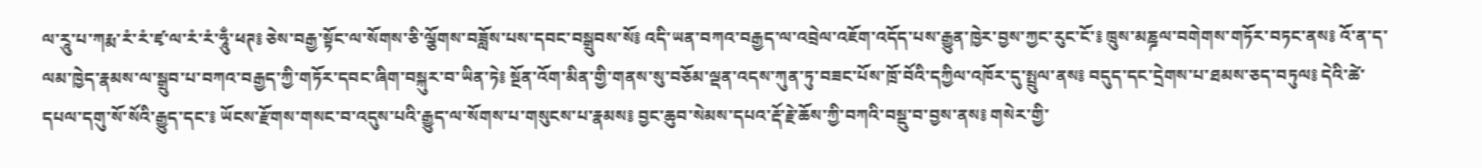ལ་རཱུ་པ་ཀརྨ་རཾ་རཾ་ཛྭ་ལ་རཾ་རཾ་ཧཱུྃ་ཕཊ༔ ཅེས་བརྒྱ་སྟོང་ལ་སོགས་ཅི་ལྕོགས་བཟློས་པས་དབང་བསྒྲུབས་སོ༔ འདི་ཡན་བཀའ་བརྒྱད་ལ་འབྲེལ་འཇོག་འདོད་པས་རྒྱུན་ཁྱེར་བྱས་ཀྱང་རུང་ངོ་༔ ཁྲུས་མཎྜལ་བགེགས་གཏོར་བཏང་ནས༔ འོ་ན་ད་ལམ་ཁྱེད་རྣམས་ལ་སྒྲུབ་པ་བཀའ་བརྒྱད་ཀྱི་གཏོར་དབང་ཞིག་བསྐུར་བ་ཡིན་ཏེ༔ སྔོན་འོག་མིན་གྱི་གནས་སུ་བཅོམ་ལྡན་འདས་ཀུན་ཏུ་བཟང་པོས་ཁྲོ་བོའི་དཀྱིལ་འཁོར་དུ་སྤྲུལ་ནས༔ བདུད་དང་དྲེགས་པ་ཐམས་ཅད་བཏུལ༔ དེའི་ཚེ་དཔལ་དགུ་སོ་སོའི་རྒྱུད་དང་༔ ཡོངས་རྫོགས་གསང་བ་འདུས་པའི་རྒྱུད་ལ་སོགས་པ་གསུངས་པ་རྣམས༔ བྱང་ཆུབ་སེམས་དཔའ་རྡོ་རྗེ་ཆོས་ཀྱི་བཀའི་བསྡུ་བ་བྱས་ནས༔ གསེར་གྱི་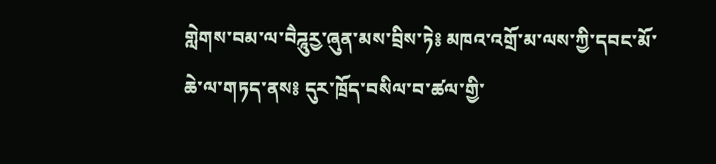གླེགས་བམ་ལ་བཻཌཱུརྱ་ཞུན་མས་བྲིས་ཏེ༔ མཁའ་འགྲོ་མ་ལས་ཀྱི་དབང་མོ་ཆེ་ལ་གཏད་ནས༔ དུར་ཁྲོད་བསིལ་བ་ཚལ་གྱི་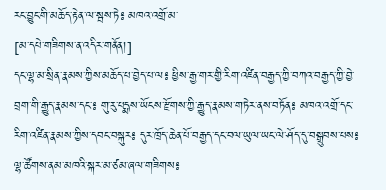རང་བྱུང་གི་མཆོད་རྟེན་ལ་སྦས་ཏེ༔ མཁའ་འགྲོ་མ་
[མ་དཔེ་གཟིགས་ན་འདིར་གནོན།]
དང་ལྷ་མ་སྲིན་རྣམས་ཀྱིས་མཆོད་པ་བྱེད་པ་ལ༔ ཕྱིས་རྒྱ་གར་གྱི་རིག་འཛིན་བརྒྱད་ཀྱི་བཀའ་བརྒྱད་ཀྱི་བྱེ་བྲག་གི་རྒྱུད་རྣམས་དང་༔ གུ་རུ་པདྨས་ཡོངས་རྫོགས་ཀྱི་རྒྱུད་རྣམས་གཏེར་ནས་བཏོན༔ མཁའ་འགྲོ་དང་རིག་འཛིན་རྣམས་ཀྱིས་དབང་བསྐུར༔ དུར་ཁྲོད་ཆེན་པོ་བརྒྱད་དང་བལ་ཡུལ་ཡང་ལེ་ཤོད་དུ་བསྒྲུབས་པས༔ ལྷ་ཚོགས་ནམ་མཁའི་སྐར་མ་ཙམ་ཞལ་གཟིགས༔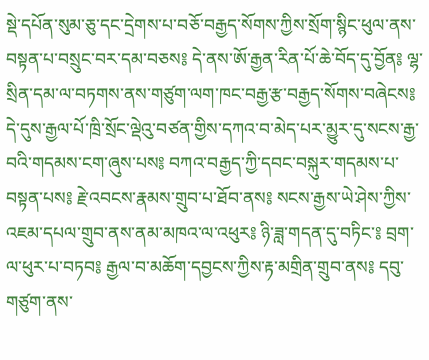སྡེ་དཔོན་སུམ་ཅུ་དང་དྲེགས་པ་བཅོ་བརྒྱད་སོགས་ཀྱིས་སྲོག་སྙིང་ཕུལ་ནས་བསྟན་པ་བསྲུང་བར་དམ་བཅས༔ དེ་ནས་ཨོ་རྒྱན་རིན་པོ་ཆེ་བོད་དུ་བྱོན༔ ལྷ་སྲིན་དམ་ལ་བཏགས་ནས་གཙུག་ལག་ཁང་བརྒྱ་རྩ་བརྒྱད་སོགས་བཞེངས༔ དེ་དུས་རྒྱལ་པོ་ཁྲི་སྲོང་ལྡེའུ་བཙན་གྱིས་དཀའ་བ་མེད་པར་མྱུར་དུ་སངས་རྒྱ་བའི་གདམས་ངག་ཞུས་པས༔ བཀའ་བརྒྱད་ཀྱི་དབང་བསྐུར་གདམས་པ་བསྟན་པས༔ རྗེ་འབངས་རྣམས་གྲུབ་པ་ཐོབ་ནས༔ སངས་རྒྱས་ཡེ་ཤེས་ཀྱིས་འཇམ་དཔལ་གྲུབ་ནས་ནམ་མཁའ་ལ་འཕུར༔ ཉི་ཟླ་གདན་དུ་བཏིང་༔ བྲག་ལ་ཕུར་པ་བཏབ༔ རྒྱལ་བ་མཆོག་དབྱངས་ཀྱིས་རྟ་མགྲིན་གྲུབ་ནས༔ དབུ་གཙུག་ནས་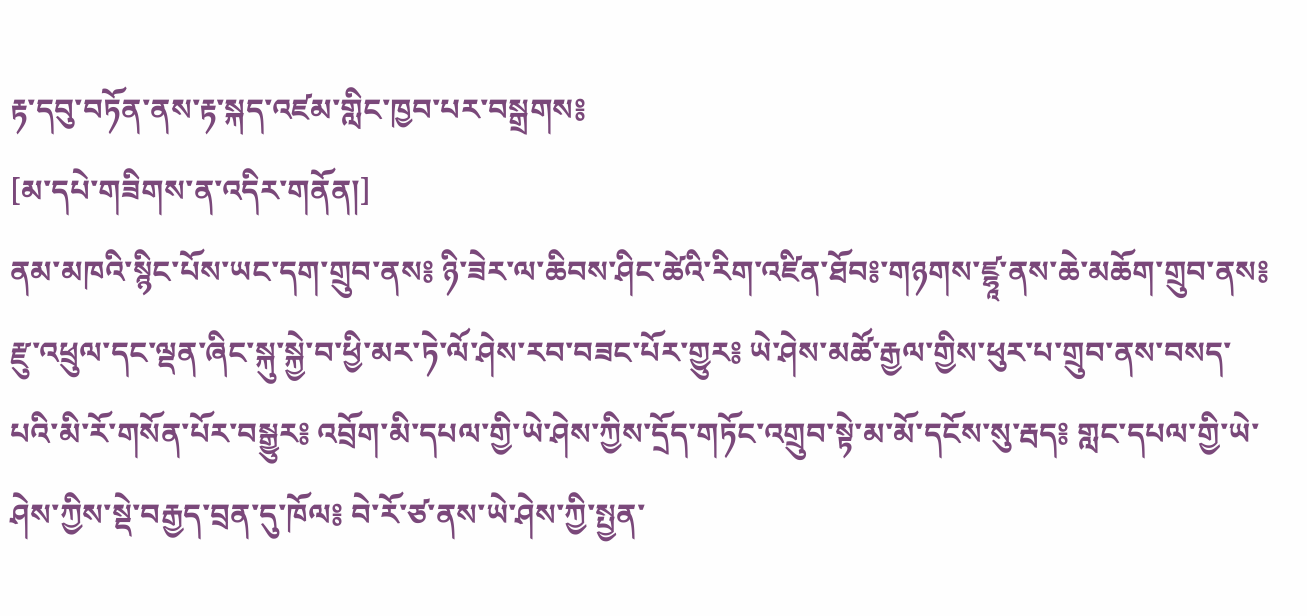རྟ་དབུ་བཏོན་ནས་རྟ་སྐད་འཛམ་གླིང་ཁྱབ་པར་བསྒྲགས༔
[མ་དཔེ་གཟིགས་ན་འདིར་གནོན།]
ནམ་མཁའི་སྙིང་པོས་ཡང་དག་གྲུབ་ནས༔ ཉི་ཟེར་ལ་ཆིབས་ཤིང་ཚེའི་རིག་འཛིན་ཐོབ༔་གཉགས་ཛྷཱ་ནས་ཆེ་མཆོག་གྲུབ་ནས༔ རྫུ་འཕྲུལ་དང་ལྡན་ཞིང་སྐུ་སྐྱེ་བ་ཕྱི་མར་ཏེ་ལོ་ཤེས་རབ་བཟང་པོར་གྱུར༔ ཡེ་ཤེས་མཚོ་རྒྱལ་གྱིས་ཕུར་པ་གྲུབ་ནས་བསད་པའི་མི་རོ་གསོན་པོར་བསྒྱུར༔ འབྲོག་མི་དཔལ་གྱི་ཡེ་ཤེས་ཀྱིས་དྲོད་གཏོང་འགྲུབ་སྟེ་མ་མོ་དངོས་སུ་རྦད༔ གླང་དཔལ་གྱི་ཡེ་ཤེས་ཀྱིས་སྡེ་བརྒྱད་བྲན་དུ་ཁོལ༔ བེ་རོ་ཙ་ནས་ཡེ་ཤེས་ཀྱི་སྤྱན་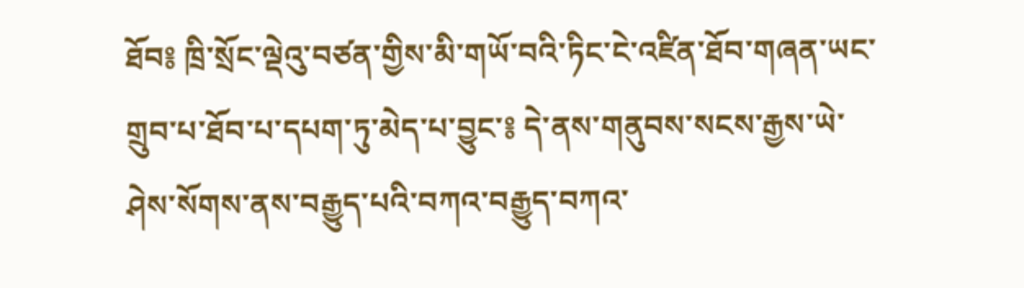ཐོབ༔ ཁྲི་སྲོང་ལྡེའུ་བཙན་གྱིས་མི་གཡོ་བའི་ཏིང་ངེ་འཛིན་ཐོབ་གཞན་ཡང་གྲུབ་པ་ཐོབ་པ་དཔག་ཏུ་མེད་པ་བྱུང་༔ དེ་ནས་གནུབས་སངས་རྒྱས་ཡེ་ཤེས་སོགས་ནས་བརྒྱུད་པའི་བཀའ་བརྒྱུད་བཀའ་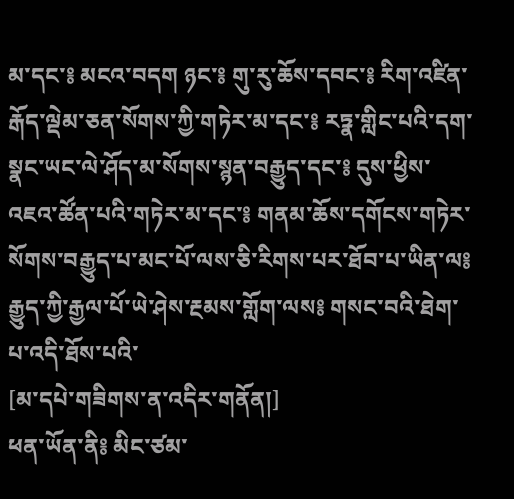མ་དང་༔ མངའ་བདག ཉང་༔ གུ་རུ་ཆོས་དབང་༔ རིག་འཛིན་རྒོད་ལྡེམ་ཅན་སོགས་ཀྱི་གཏེར་མ་དང་༔ རཏྣ་གླིང་པའི་དག་སྣང་ཡང་ལེ་ཤོད་མ་སོགས་སྙན་བརྒྱུད་དང་༔ དུས་ཕྱིས་འཇའ་ཚོན་པའི་གཏེར་མ་དང་༔ གནམ་ཆོས་དགོངས་གཏེར་སོགས་བརྒྱུད་པ་མང་པོ་ལས་ཅི་རིགས་པར་ཐོབ་པ་ཡིན་ལ༔ རྒྱུད་ཀྱི་རྒྱལ་པོ་ཡེ་ཤེས་རྔམས་གློག་ལས༔ གསང་བའི་ཐེག་པ་འདི་ཐོས་པའི་
[མ་དཔེ་གཟིགས་ན་འདིར་གནོན།]
ཕན་ཡོན་ནི༔ མིང་ཙམ་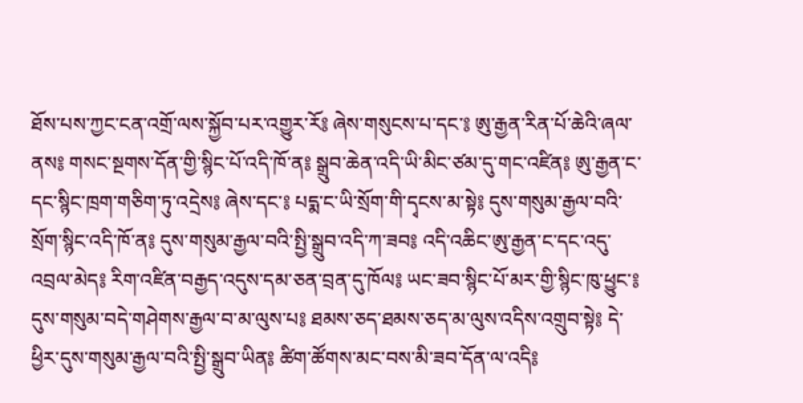ཐོས་པས་ཀྱང་ངན་འགྲོ་ལས་སྐྱོབ་པར་འགྱུར་རོ༔ ཞེས་གསུངས་པ་དང་༔ ཨུ་རྒྱན་རིན་པོ་ཆེའི་ཞལ་ནས༔ གསང་སྔགས་དོན་གྱི་སྙིང་པོ་འདི་ཁོ་ན༔ སྒྲུབ་ཆེན་འདི་ཡི་མིང་ཙམ་དུ་གང་འཛིན༔ ཨུ་རྒྱན་ང་དང་སྙིང་ཁྲག་གཅིག་ཏུ་འདྲེས༔ ཞེས་དང་༔ པདྨ་ང་ཡི་སྲོག་གི་དྭངས་མ་སྟེ༔ དུས་གསུམ་རྒྱལ་བའི་སྲོག་སྙིང་འདི་ཁོ་ན༔ དུས་གསུམ་རྒྱལ་བའི་སྤྱི་སྒྲུབ་འདི་ཀ་ཟབ༔ འདི་འཆིང་ཨུ་རྒྱན་ང་དང་འདུ་འབྲལ་མེད༔ རིག་འཛིན་བརྒྱད་འདུས་དམ་ཅན་བྲན་དུ་ཁོལ༔ ཡང་ཟབ་སྙིང་པོ་མར་གྱི་སྙིང་ཁུ་ཕྱུང་༔ དུས་གསུམ་བདེ་གཤེགས་རྒྱལ་བ་མ་ལུས་པ༔ ཐམས་ཅད་ཐམས་ཅད་མ་ལུས་འདིས་འགྲུབ་སྟེ༔ དེ་ཕྱིར་དུས་གསུམ་རྒྱལ་བའི་སྤྱི་སྒྲུབ་ཡིན༔ ཚིག་ཚོགས་མང་བས་མི་ཟབ་དོན་ལ་འདི༔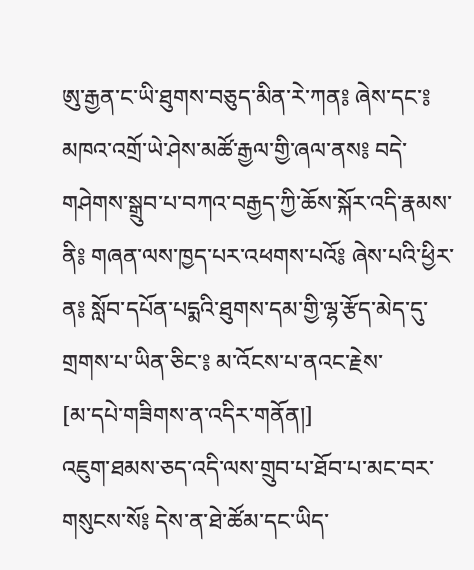ཨུ་རྒྱན་ང་ཡི་ཐུགས་བཅུད་མིན་རེ་ཀན༔ ཞེས་དང་༔ མཁའ་འགྲོ་ཡེ་ཤེས་མཚོ་རྒྱལ་གྱི་ཞལ་ནས༔ བདེ་གཤེགས་སྒྲུབ་པ་བཀའ་བརྒྱད་ཀྱི་ཆོས་སྐོར་འདི་རྣམས་ནི༔ གཞན་ལས་ཁྱད་པར་འཕགས་པའོ༔ ཞེས་པའི་ཕྱིར་ན༔ སློབ་དཔོན་པདྨའི་ཐུགས་དམ་གྱི་ལྷ་རྩོད་མེད་དུ་གྲགས་པ་ཡིན་ཅིང་༔ མ་འོངས་པ་ནའང་རྗེས་
[མ་དཔེ་གཟིགས་ན་འདིར་གནོན།]
འཇུག་ཐམས་ཅད་འདི་ལས་གྲུབ་པ་ཐོབ་པ་མང་བར་གསུངས་སོ༔ དེས་ན་ཐེ་ཚོམ་དང་ཡིད་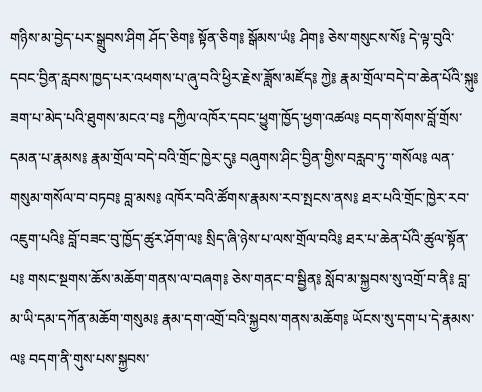གཉིས་མ་བྱེད་པར་སྒྲུབས་ཤིག ཤོད་ཅིག༔ སྟོན་ཅིག༔ སྒོམས་ཡཾ༔ ཤིག༔ ཅེས་གསུངས་སོ༔ དེ་ལྟ་བུའི་དབང་བྱིན་རླབས་ཁྱད་པར་འཕགས་པ་ཞུ་བའི་ཕྱིར་རྗེས་ཟློས་མཛོད༔ ཀྱེ༔ རྣམ་གྲོལ་བདེ་བ་ཆེན་པོའི་སྐུ༔ ཟག་པ་མེད་པའི་ཐུགས་མངའ་བ༔ དཀྱིལ་འཁོར་དབང་ཕྱུག་ཁྱོད་ཕྱག་འཚལ༔ བདག་སོགས་བློ་གྲོས་དམན་པ་རྣམས༔ རྣམ་གྲོལ་བདེ་བའི་གྲོང་ཁྱེར་དུ༔ བཞུགས་ཤིང་བྱིན་གྱིས་བརླབ་ཏུ་་གསོལ༔ ལན་གསུམ་གསོལ་བ་བཏབ༔ བླ་མས༔ འཁོར་བའི་ཚོགས་རྣམས་རབ་སྤངས་ནས༔ ཐར་པའི་གྲོང་ཁྱེར་རབ་འཇུག་པའི༔ བློ་བཟང་བུ་ཁྱོད་ཚུར་ཤོག་ལ༔ སྲིད་ཞི་ཉེས་པ་ལས་གྲོལ་བའི༔ ཐར་པ་ཆེན་པོའི་ཚུལ་སྟོན་པ༔ གསང་སྔགས་ཆོས་མཆོག་གནས་ལ་བཞག༔ ཅེས་གནང་བ་སྦྱིན༔ སློབ་མ་སྐྱབས་སུ་འགྲོ་བ་ནི༔ བླ་མ་ཡི་དམ་དཀོན་མཆོག་གསུམ༔ རྣམ་དག་འགྲོ་བའི་སྐྱབས་གནས་མཆོག༔ ཡོངས་སུ་དག་པ་དེ་རྣམས་ལ༔ བདག་ནི་གུས་པས་སྐྱབས་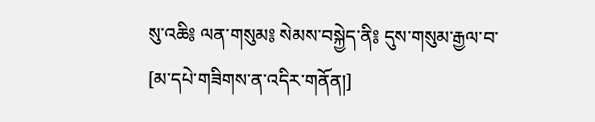སུ་འཆི༔ ལན་གསུམ༔ སེམས་བསྐྱེད་ནི༔ དུས་གསུམ་རྒྱལ་བ་
[མ་དཔེ་གཟིགས་ན་འདིར་གནོན།]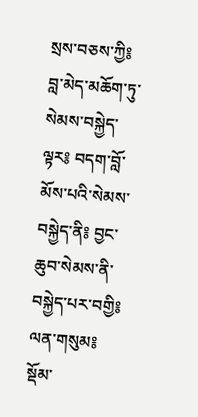སྲས་བཅས་ཀྱི༔ བླ་མེད་མཆོག་ཏུ་སེམས་བསྐྱེད་ལྟར༔ བདག་བློ་མོས་པའི་སེམས་བསྐྱེད་ནི༔ བྱང་ཆུབ་སེམས་ནི་བསྐྱེད་པར་བགྱི༔ ལན་གསུམ༔ སྡོམ་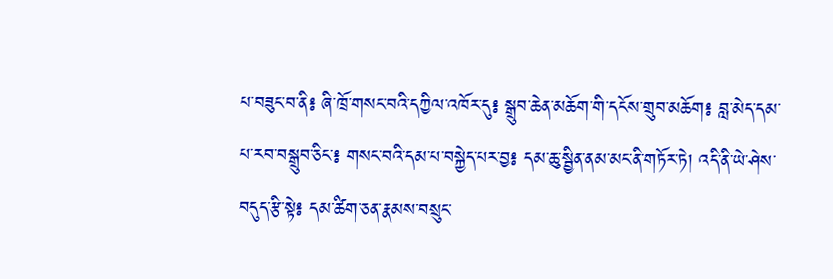པ་བཟུང་བ་ནི༔ ཞི་ཁྲོ་གསང་བའི་དཀྱིལ་འཁོར་དུ༔ སྒྲུབ་ཆེན་མཆོག་གི་དངོས་གྲུབ་མཆོག༔ བླ་མེད་དམ་པ་རབ་བསྒྲུབ་ཅིང་༔ གསང་བའི་དམ་པ་བསྐྱེད་པར་བྱ༔ དམ་ཆུ་སྦྱིན་ནམ་མང་ནི་གཏོར་ཏེ། འདི་ནི་ཡེ་ཤེས་བདུད་རྩི་སྟེ༔ དམ་ཚིག་ཅན་རྣམས་བསྲུང་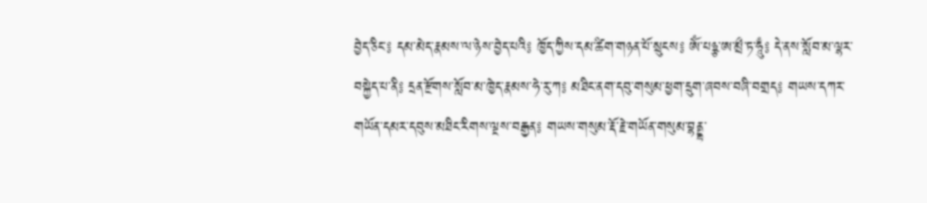བྱེད་ཅིང་༔ དམ་མེད་རྣམས་ལ་ཉེས་བྱེད་པའི༔ ཁྱོད་ཀྱིས་དམ་ཚིག་གཉན་པོ་སྲུངས༔ ཨོཾ་པཉྩ་ཨ་མྲྀ་ཏ་ཧཱུྃ༔ དེ་ནས་སློབ་མ་ལྷར་བསྐྱེད་པ་ནི༔ དྲན་རྫོགས་སློབ་མ་ཁྱེད་རྣམས་ཧེ་རུ་ཀ༔ མཐིང་ནག་དབུ་གསུམ་ཕྱག་དྲུག་ཞབས་བཞི་བགྲད༔ གཡས་དཀར་གཡོན་དམར་དབུས་མཐིང་རིགས་ལྔས་བརྒྱན༔ གཡས་གསུམ་རྡོ་རྗེ་གཡོན་གསུམ་བྷནྡྷ་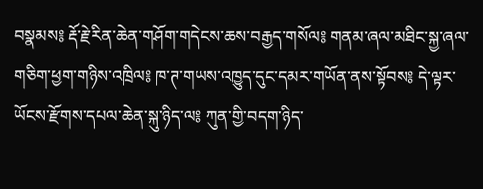བསྣམས༔ རྡོ་རྗེ་རིན་ཆེན་གཤོག་གདེངས་ཆས་བརྒྱད་གསོལ༔ གནམ་ཞལ་མཐིང་སྐྱ་ཞལ་གཅིག་ཕྱག་གཉིས་འཁྲིལ༔ ཁ་ཊ་གཡས་འཁྱུད་དུང་དམར་གཡོན་ནས་སྟོབས༔ དེ་ལྟར་ཡོངས་རྫོགས་དཔལ་ཆེན་སྐུ་ཉིད་ལ༔ ཀུན་གྱི་བདག་ཉིད་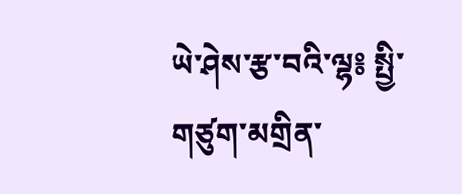ཡེ་ཤེས་རྩ་བའི་ལྷ༔ སྤྱི་གཙུག་མགྲིན་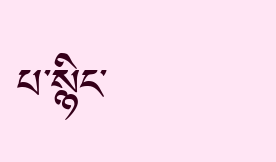པ་སྙིང་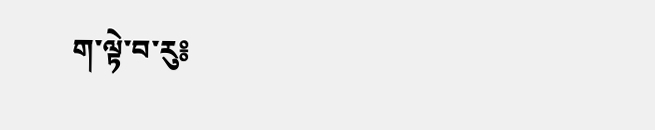ག་ལྟེ་བ་རུ༔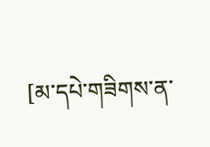[མ་དཔེ་གཟིགས་ན་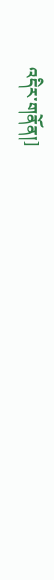འདིར་གནོན།]